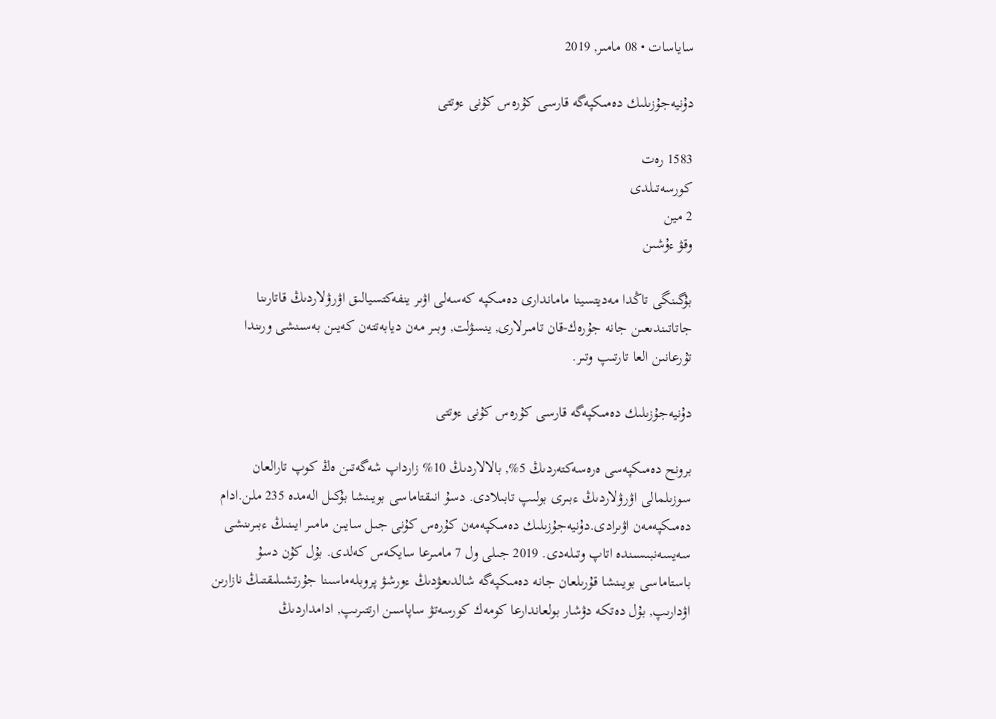ساياسات • 08 مامىر, 2019

دۇنيەجۇزىلىك دەمىكپەگە قارسى كۇرەس كۇنى ءوتتى

1583 رەت
كورسەتىلدى
2 مين
وقۋ ءۇشىن

بۇگىنگى تاڭدا مەديتسينا ماماندارى دەمىكپە كەسەلى اۋىر ينفەكتسيالىق اۋرۋلاردىڭ قاتارىنا جاتاتىندىعىن جانە جۇرەك-قان تامىرلارى, ينسۋلت, وبىر مەن ديابەتتەن كەيىن بەسىنشى ورىندا تۇرعانىن العا تارتىپ وتىر.

دۇنيەجۇزىلىك دەمىكپەگە قارسى كۇرەس كۇنى ءوتتى

برونح دەمىكپەسى ەرەسەكتەردىڭ 5%, بالالاردىڭ 10% زارداپ شەگەتىن ەڭ كوپ تارالعان سوزىلمالى اۋرۋلاردىڭ ءبىرى بولىپ تابىلادى. دسۇ انىقتاماسى بويىنشا بۇكىل الەمدە 235 ملن.ادام دەمىكپەمەن اۋىرادى.دۇنيەجۇزىلىك دەمىكپەمەن كۇرەس كۇنى جىل سايىن مامىر ايىنىڭ ءبىرىنشى سەيسەنبىسىندە اتاپ وتىلەدى. 2019 جىلى ول 7 مامىرعا سايكەس كەلدى. بۇل كۇن دسۇ باستاماسى بويىنشا قۇرىلعان جانە دەمىكپەگە شالدىعۋدىڭ ءورشۋ پروبلەماسىنا جۇرتشىلىقتىڭ نازارىن اۋدارىپ, بۇل دەتكە دۋشار بولعاندارعا كومەك كورسەتۋ ساپاسىن ارتتىرىپ, ادامداردىڭ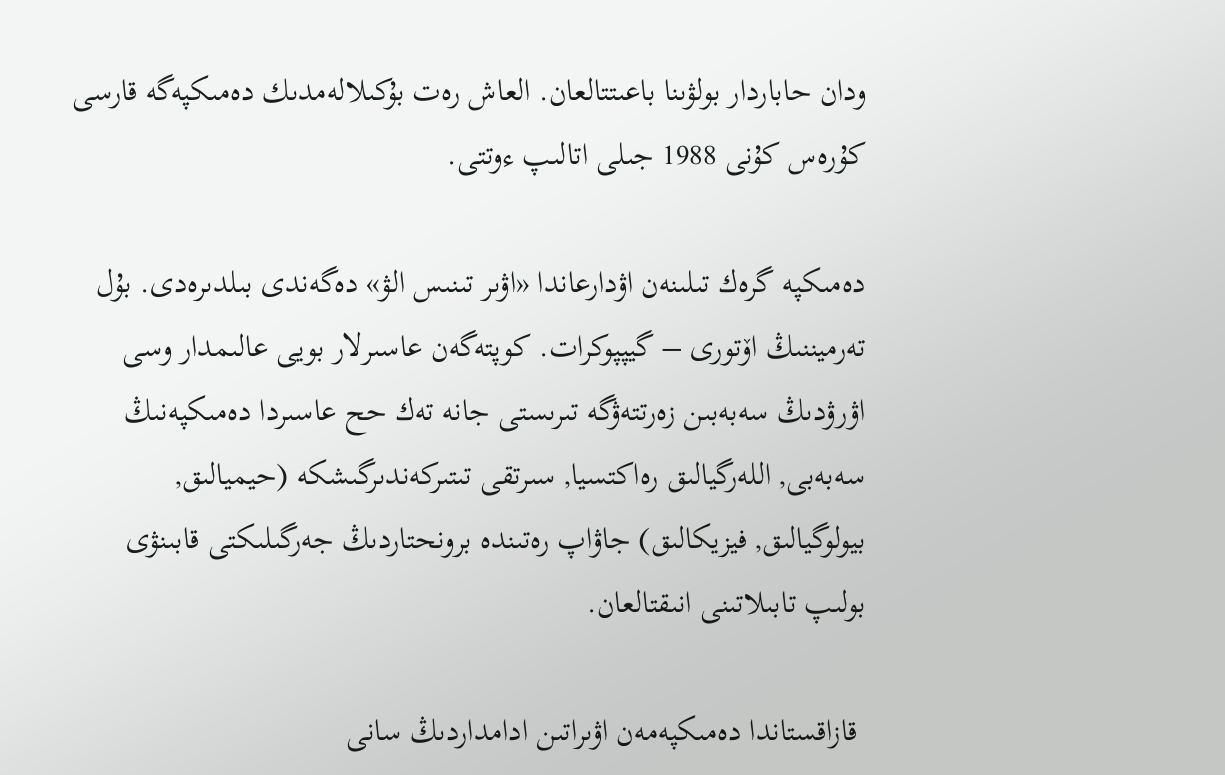ودان حاباردار بولۋىنا باعىتتالعان. العاش رەت بۇكىلالەمدىك دەمىكپەگە قارسى كۇرەس كۇنى 1988 جىلى اتالىپ ءوتتى.

دەمىكپە گرەك تىلىنەن اۋدارعاندا «اۋىر تىنىس الۋ» دەگەندى بىلدىرەدى. بۇل تەرميننىڭ اۆتورى – گيپپوكرات. كوپتەگەن عاسىرلار بويى عالىمدار وسى اۋرۋدىڭ سەبەبىن زەرتتەۋگە تىرىستى جانە تەك حح عاسىردا دەمىكپەنىڭ سەبەبى, اللەرگيالىق رەاكتسيا, سىرتقى تىتىركەندىرگىشكە (حيميالىق, بيولوگيالىق, فيزيكالىق) جاۋاپ رەتىندە برونحتاردىڭ جەرگىلىكتى قابىنۋى بولىپ تابىلاتىنى انىقتالعان.

 قازاقستاندا دەمىكپەمەن اۋىراتىن ادامداردىڭ سانى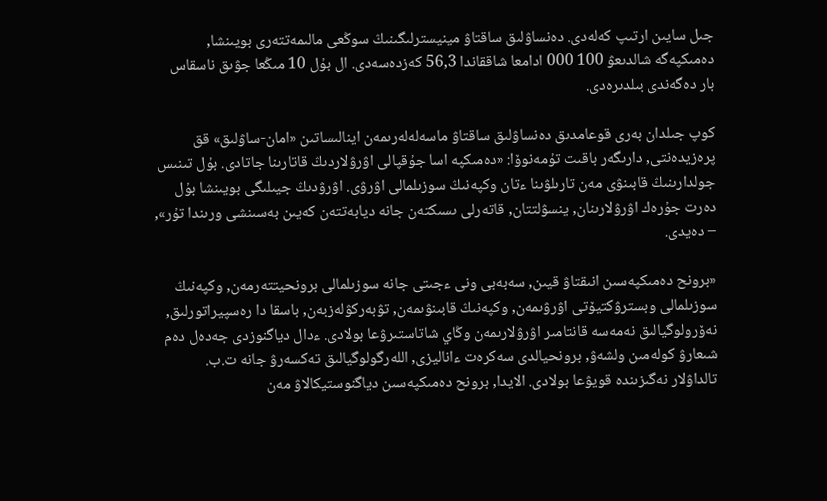جىل سايىن ارتىپ كەلەدى. دەنساۋلىق ساقتاۋ مينيسترلىگىنىڭ سوڭعى مالىمەتتەرى بويىنشا, دەمىكپەگە شالدىعۋ 100 000 ادامعا شاققاندا 56,3 كەزدەسەدى. ال بۇل 10 مىڭعا جۋىق ناسقاس بار دەگەندى بىلدىرەدى.

كوپ جىلدان بەرى قوعامدىق دەنساۋلىق ساقتاۋ ماسەلەلەرىمەن اينالىساتىن «امان-ساۋلىق» قق پرەزيدەنتى, دارىگەر باقىت تۇمەنوۆا: «دەمىكپە اسا جۇقپالى اۋرۋلاردىڭ قاتارىنا جاتادى. بۇل تىنىس جولدارىنىڭ قابىنۋى مەن تارىلۋىنا ءتان وكپەنىڭ سوزىلمالى اۋرۋى. اۋرۋدىڭ جيىلىگى بويىنشا بۇل دەرت جۇرەك اۋرۋلارىنان, ينسۋلتتان, قاتەرلى ىسىكتەن جانە ديابەتتەن كەيىن بەسىنشى ورىندا تۇر», – دەيدى.

«برونح دەمىكپەسىن انىقتاۋ قيىن, سەبەبى ونى ءجىتى جانە سوزىلمالى برونحيتتەرمەن, وكپەنىڭ سوزىلمالى وبسترۋكتيۆتى اۋرۋىمەن, وكپەنىڭ قابىنۋىمەن, تۋبەركۋلەزبەن, باسقا دا رەسپيراتورلىق, نەۆرولوگيالىق نەمەسە قانتامىر اۋرۋلارىمەن وڭاي شاتاستىرۋعا بولادى. ءدال دياگنوزدى جەدەل دەم شىعارۋ كولەمىن ولشەۋ, برونحيالدى سەكرەت ءاناليزى, اللەرگولوگيالىق تەكسەرۋ جانە ت.ب. تالداۋلار نەگىزىندە قويۋعا بولادى. الايدا, برونح دەمىكپەسىن دياگنوستيكالاۋ مەن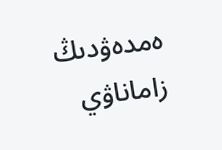ەمدەۋدىڭ زاماناۋي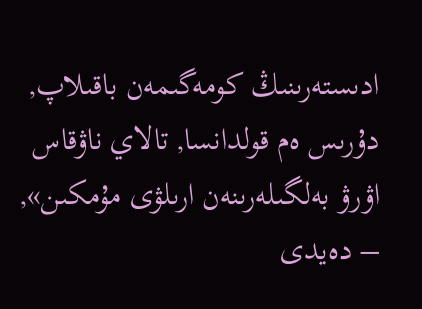ادىستەرىنىڭ كومەگىمەن باقىلاپ, دۇرىس ەم قولدانسا, تالاي ناۋقاس اۋرۋ بەلگىلەرىنەن ارىلۋى مۇمكىن», – دەيدى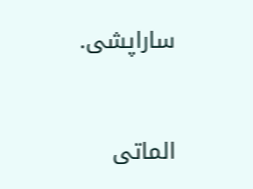ساراپشى.


الماتى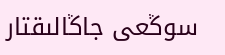سوڭعى جاڭالىقتار